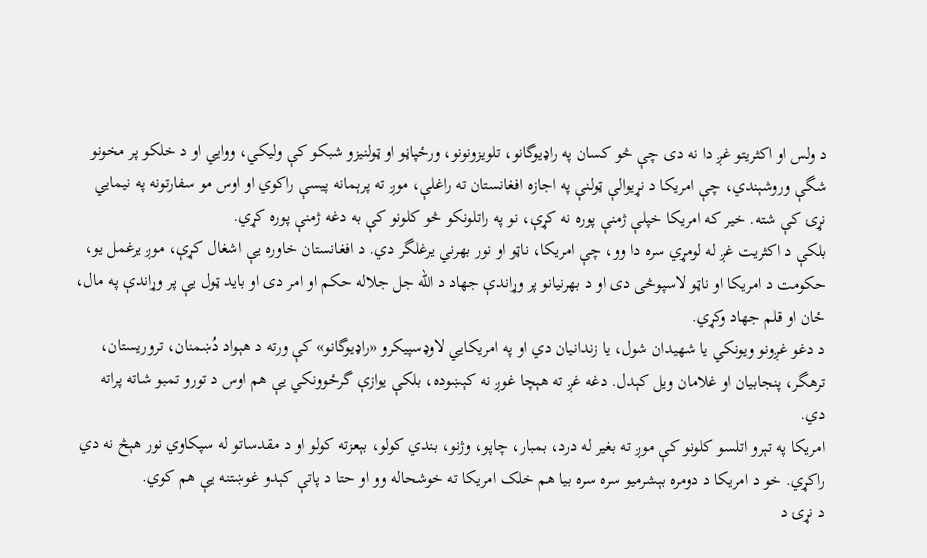د ولس او اکثریتو غږ دا نه دی چې څو کسان په راډیوگانو، تلویزونونو، ورځپاڼو او ټولنیزو شبکو کې ولیکي، ووايي او د خلکو پر مخونو شگې وروشېندي، چې امریکا د نړیوالې ټولنې په اجازه افغانستان ته راغلې، موږ ته پرېمانه پیسې راکوي او اوس مو سفارتونه په نیمايي نړۍ کې شته. خیر که امریکا خپلې ژمنې پوره نه کړې، نو په راتلونکو څو کلونو کې به دغه ژمنې پوره کړي.
بلکې د اکثریت غږ له لومړي سره دا وو، چې امریکا، ناټو او نور بهرني یرغلگر دي. د افغانستان خاوره یې اشغال کړې، موږ یرغمل یو، حکومت د امریکا او ناټو لاسپوڅی دی او د بهرنیانو پر وړاندې جهاد د الله جل جلاله حکم او امر دی او باید ټول یې پر وړاندې په مال، ځان او قلم جهاد وکړي.
د دغو غږونو ویونکي یا شهیدان شول، یا زندانیان دي او په امریکايي لاوډسپیکرو «راډیوگانو» کې ورته د هېواد دُښمنان، تروریستان، ترهگر، پنجابیان او غلامان ویل کېدل. دغه غږ ته هېچا غوږ نه کېښوده، بلکې یوازې گرځوونکي یې هم اوس د تورو تمبو شاته پراته دي.
امریکا په تېرو اتلسو کلونو کې موږ ته بغیر له درد، بمبار، چاپو، وژنو، بندي کولو، بېعزته کولو او د مقدساتو له سپکاوي نور هېڅ نه دي راکړي. خو د امریکا د دومره بېشرمیو سره سره بیا هم خلک امریکا ته خوشحاله وو او حتا د پاتې کېدو غوښتنه یې هم کوي.
د نړۍ د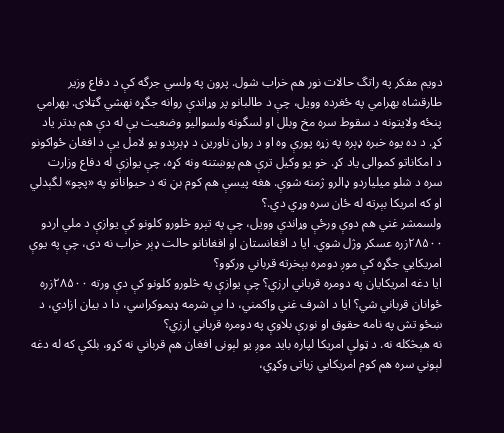دویم مفکر په راتگ حالات نور هم خراب شول. پرون په ولسي جرگه کې د دفاع وزیر طارقشاه بهرامي په ځغرده وویل، چې د طالبانو پر وړاندې روانه جگړه نهشي گټلای. بهرامي پنځه ولایتونه د سقوط سره مخ وبلل او لسگونه ولسوالیو وضعیت یې له دې هم بدتر یاد کړ. د ده یوه خبره ډېره په زړه پورې وه او د روان ناورین د ډېرېدو یو لامل یې د افغان ځواکونو د امکاناتو کموالی یاد کړ. خو یو وکیل ترې هم پوښتنه ونه کړه، چې یوازې له دفاع وزارت سره د شلو میلیاردو ډالرو ژمنه شوې. هغه پیسې هم کوم بڼ ته د حیواناتو په «پچو» لگېدلي او که امریکا بېرته له ځان سره وړي دي.؟
ولسمشر غني هم دوې ورځې وړاندې وویل، چې په تېرو څلورو کلونو کې یوازې د ملي اردو ۲۸۵۰۰زره عسکر وژل شوي. ایا د افغانستان او افغانانو حالت ډېر خراب نه دی، چې په یوې امریکايي جگړه کې موږ دومره بېخرته قرباني ورکوو؟
ایا دغه امریکایان په دومره قرباني ارزي؟ چې یوازې په څلورو کلونو کې دې ورته ۲۸۵۰۰زره ځوانان قرباني شي؟ ایا د اشرف غني واکمني، دا بې شرمه ډیموکراسي، دا د بیان ازادي، د ښځو تش په نامه حقوق او نورې بلاوې په دومره قرباني ارزي؟
نه هېڅکله نه. د ټولې امریکا لپاره باید موږ یو لېونی افغان هم قرباني نه کړو، بلکې که له دغه لېوني سره هم کوم امریکايي زیاتی وکړي،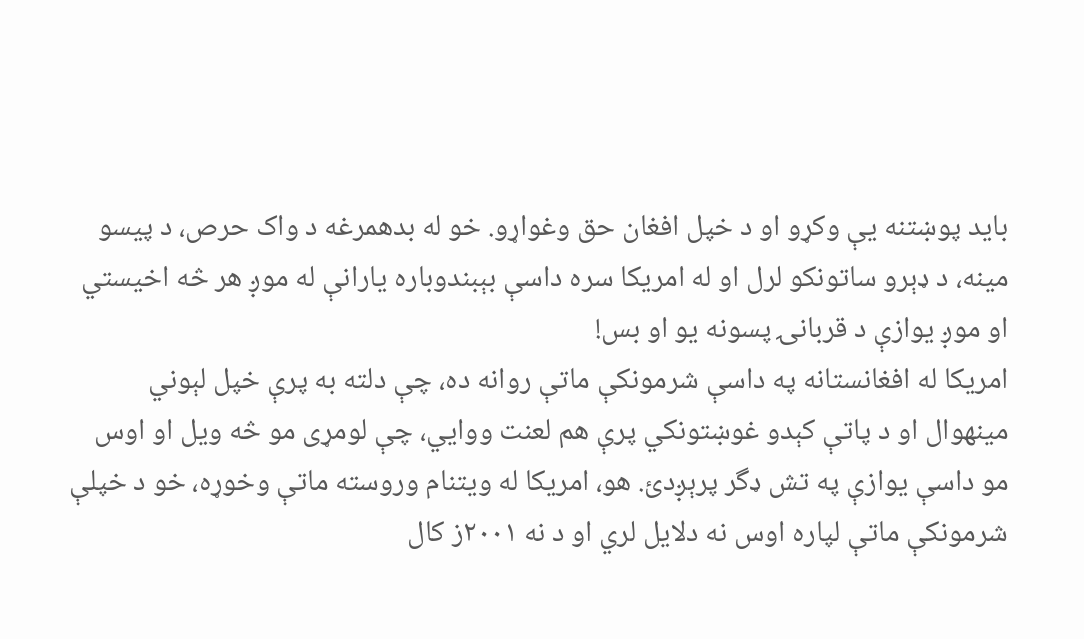باید پوښتنه یې وکړو او د خپل افغان حق وغواړو. خو له بدهمرغه د واک حرص، د پیسو مینه، د ډېرو ساتونکو لرل او له امریکا سره داسې بېبندوباره یارانې له موږ هر څه اخیستي او موږ یوازې د قربانۍ پسونه یو او بس!
امریکا له افغانستانه په داسې شرمونکې ماتې روانه ده، چې دلته به پرې خپل لېوني مینهوال او د پاتې کېدو غوښتونکي پرې هم لعنت ووايي، چې لومړی مو څه ویل او اوس مو داسې یوازې په تش ډگر پرېږدئ. هو، امریکا له ویتنام وروسته ماتې وخوړه، خو د خپلې شرمونکې ماتې لپاره اوس نه دلایل لري او د نه ۲۰۰۱ز کال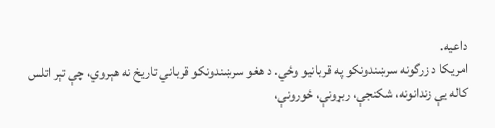داعیه.
امریکا د زرگونه سرښندونکو په قربانیو وځي. د هغو سرښندونکو قرباني تاریخ نه هېروي، چې تېر اتلس کاله یې زندانونه، شکنجې، ربړونې، ځورونې،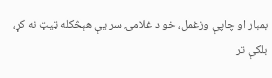بمبار او چاپې وزغمل، خو د غلامۍ سر یې هېڅکله ټیټ نه کړ، بلکې تر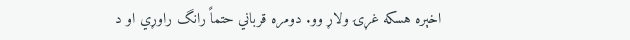اخېره هسکه غړۍ ولاړ وو. دومره قرباني حتماً رانگ راوړي او د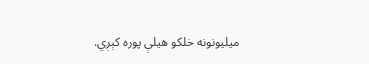میلیونونه خلکو هیلې پوره کېږي.